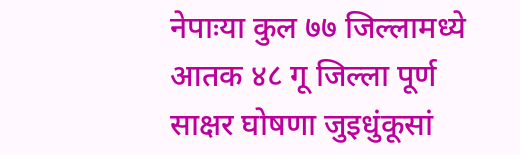नेपाःया कुल ७७ जिल्लामध्ये आतक ४८ गू जिल्ला पूर्ण साक्षर घोषणा जुइधुंकूसां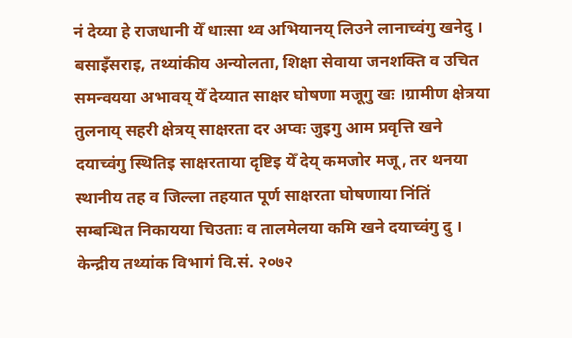नं देय्या हे राजधानी येँ धाःसा थ्व अभियानय् लिउने लानाच्वंगु खनेदु । बसाइँसराइ, तथ्यांकीय अन्योलता, शिक्षा सेवाया जनशक्ति व उचित समन्वयया अभावय् येँ देय्यात साक्षर घोषणा मजूगु खः ।ग्रामीण क्षेत्रया तुलनाय् सहरी क्षेत्रय् साक्षरता दर अप्वः जुइगु आम प्रवृत्ति खने दयाच्वंगु स्थितिइ साक्षरताया दृष्टिइ येँ देय् कमजोर मजू, तर थनया स्थानीय तह व जिल्ला तहयात पूर्ण साक्षरता घोषणाया निंतिं सम्बन्धित निकायया चिउताः व तालमेलया कमि खने दयाच्वंगु दु ।
केन्द्रीय तथ्यांक विभागं वि.सं. २०७२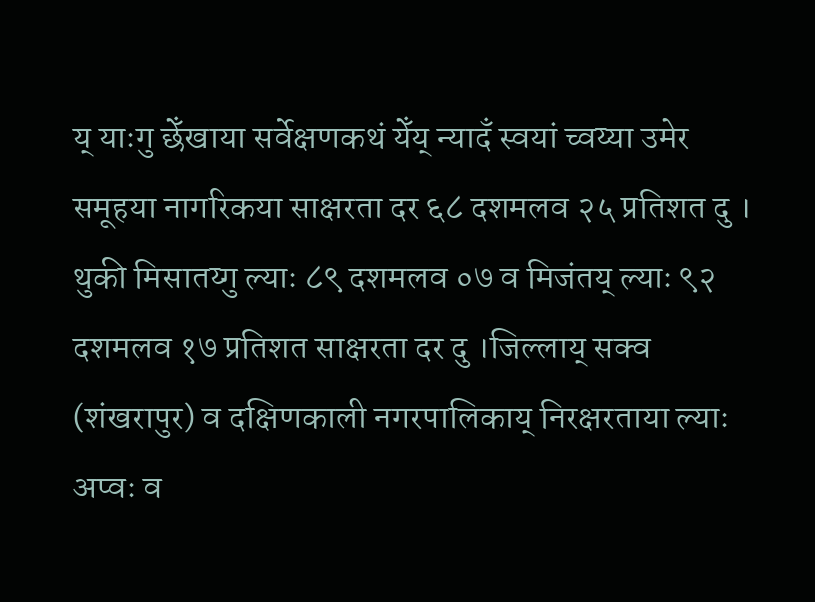य् याःगु छेँखाया सर्वेक्षणकथं येँय् न्यादँ स्वयां च्वय्या उमेर समूहया नागरिकया साक्षरता दर ६८ दशमलव २५ प्रतिशत दु । थुकी मिसातय्गु ल्याः ८९ दशमलव ०७ व मिजंतय् ल्याः ९२ दशमलव १७ प्रतिशत साक्षरता दर दु ।जिल्लाय् सक्व (शंखरापुर) व दक्षिणकाली नगरपालिकाय् निरक्षरताया ल्याः अप्वः व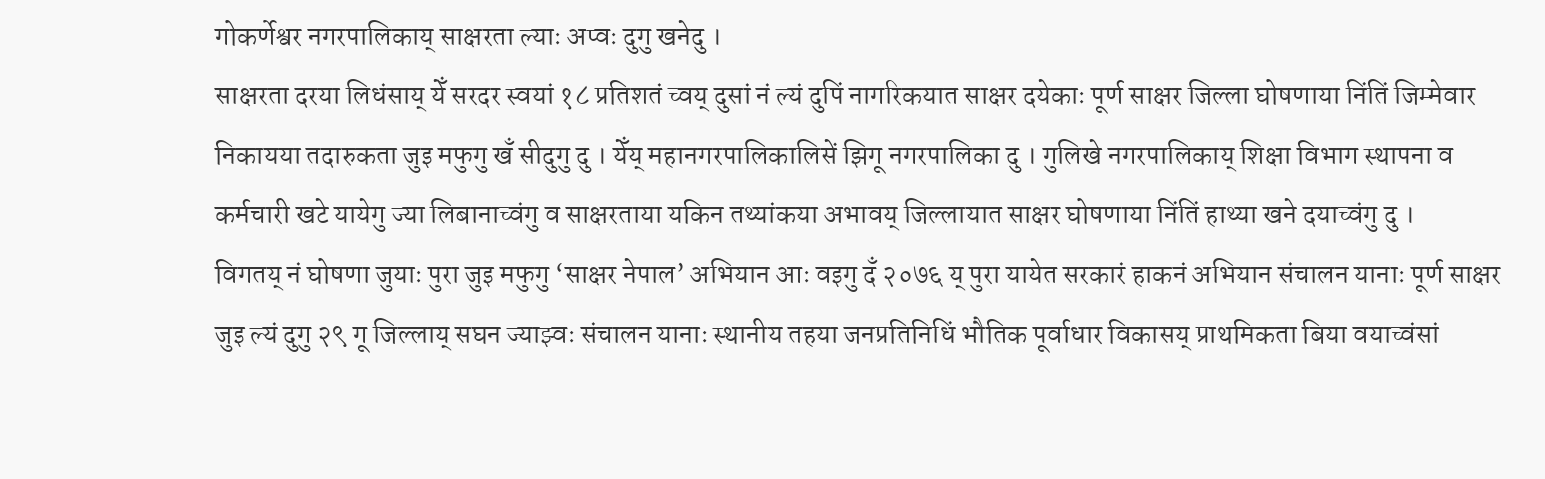गोकर्णेश्वर नगरपालिकाय् साक्षरता ल्याः अप्वः दुगु खनेदु ।
साक्षरता दरया लिधंसाय् येँ सरदर स्वयां १८ प्रतिशतं च्वय् दुसां नं ल्यं दुपिं नागरिकयात साक्षर दयेकाः पूर्ण साक्षर जिल्ला घोषणाया निंतिं जिम्मेवार निकायया तदारुकता जुइ मफुगु खँ सीदुगु दु । येँय् महानगरपालिकालिसें झिगू नगरपालिका दु । गुलिखे नगरपालिकाय् शिक्षा विभाग स्थापना व कर्मचारी खटे यायेगु ज्या लिबानाच्वंगु व साक्षरताया यकिन तथ्यांकया अभावय् जिल्लायात साक्षर घोषणाया निंतिं हाथ्या खने दयाच्वंगु दु ।
विगतय् नं घोषणा जुयाः पुरा जुइ मफुगु ‘साक्षर नेपाल’ अभियान आः वइगु दँ २०७६ य् पुरा यायेत सरकारं हाकनं अभियान संचालन यानाः पूर्ण साक्षर जुइ ल्यं दुगु २९ गू जिल्लाय् सघन ज्याझ्वः संचालन यानाः स्थानीय तहया जनप्रतिनिधिं भौतिक पूर्वाधार विकासय् प्राथमिकता बिया वयाच्वंसां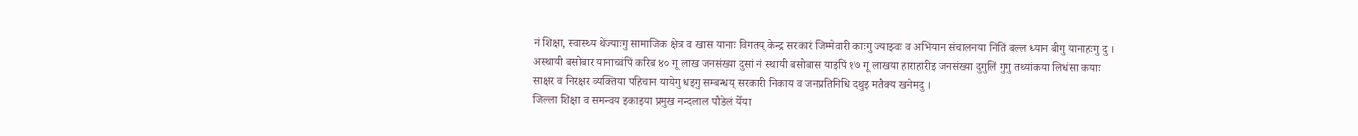नं शिक्षा, स्वास्थ्य थेंज्याःगु सामाजिक क्षेत्र व खास यानाः विगतय् केन्द्र सरकारं जिम्मेवारी काःगु ज्याझ्वः व अभियान संचालनया निंतिं बल्ल ध्यान बीगु यानाहःगु दु ।
अस्थायी बसोबार यानाच्वंपिं करिब ४० गू लाख जनसंख्या दुसां नं स्थायी बसोबास याइपिं १७ गू लाखया हाराहारीइ जनसंख्या दुगुलिं गुगु तथ्यांकया लिधंसा कयाः साक्षर व निरक्षर व्यक्तिया पहिचान यायेगु धइगु सम्बन्धय् सरकारी निकाय व जनप्रतिनिधि दथुइ मतैक्य खनेमदु ।
जिल्ला शिक्षा व समन्वय इकाइया प्रमुख नन्दलाल पौडेलं येँया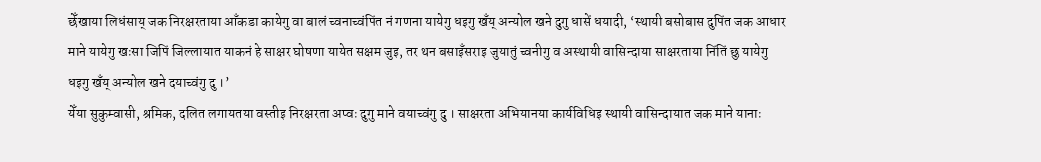छेँखाया लिधंसाय् जक निरक्षरताया आँकडा कायेगु वा बालं च्वनाच्वंपिंत नं गणना यायेगु धइगु खँय् अन्योल खने दुगु धासें धयादी, ‘स्थायी बसोबास दुपिंत जक आधार माने यायेगु खःसा जिपिं जिल्लायात याकनं हे साक्षर घोषणा यायेत सक्षम जुइ, तर थन बसाइँसराइ जुयातुं च्वनीगु व अस्थायी वासिन्दाया साक्षरताया निंतिं छु यायेगु धइगु खँय् अन्योल खने दयाच्वंगु दु ।’
येँया सुकुम्वासी, श्रमिक, दलित लगायतया वस्तीइ निरक्षरता अप्वः दुगु माने वयाच्वंगु दु । साक्षरता अभियानया कार्यविधिइ स्थायी वासिन्दायात जक माने यानाः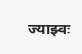ज्याझ्वः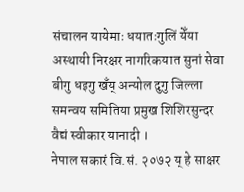संचालन यायेमाः धयातःगुलिं येँया अस्थायी निरक्षर नागरिकयात सुनां सेवा बीगु धइगु खँय् अन्योल दुगु जिल्ला समन्वय समितिया प्रमुख शिशिरसुन्दर वैद्यं स्वीकार यानादी ।
नेपाल सकारं वि.सं. २०७२ य् हे साक्षर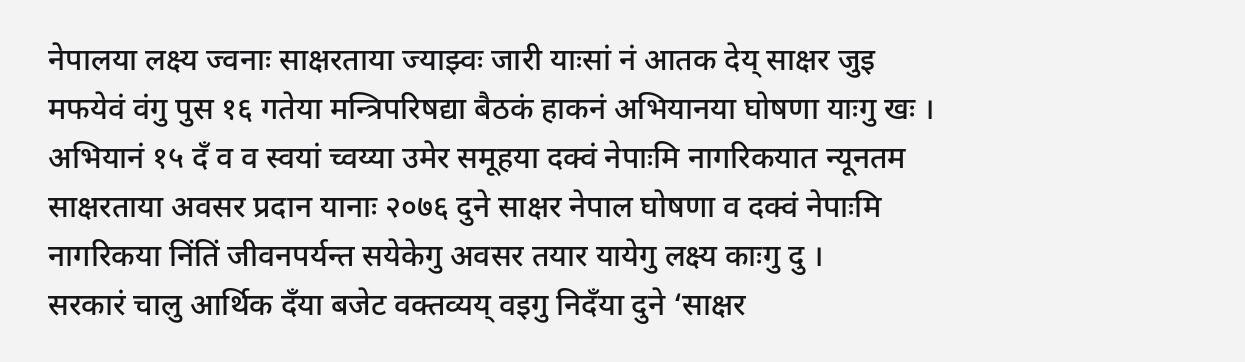नेपालया लक्ष्य ज्वनाः साक्षरताया ज्याझ्वः जारी याःसां नं आतक देय् साक्षर जुइ मफयेवं वंगु पुस १६ गतेया मन्त्रिपरिषद्या बैठकं हाकनं अभियानया घोषणा याःगु खः । अभियानं १५ दँ व व स्वयां च्वय्या उमेर समूहया दक्वं नेपाःमि नागरिकयात न्यूनतम साक्षरताया अवसर प्रदान यानाः २०७६ दुने साक्षर नेपाल घोषणा व दक्वं नेपाःमि नागरिकया निंतिं जीवनपर्यन्त सयेकेगु अवसर तयार यायेगु लक्ष्य काःगु दु ।
सरकारं चालु आर्थिक दँया बजेट वक्तव्यय् वइगु निदँया दुने ‘साक्षर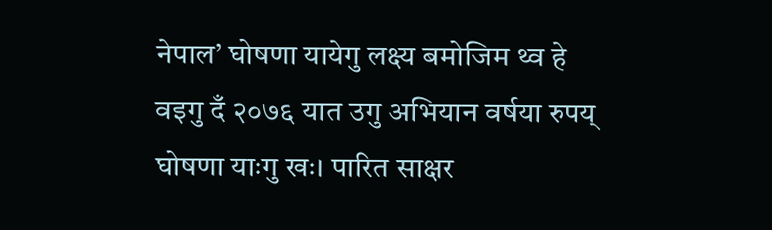नेपाल’ घोषणा यायेगु लक्ष्य बमोजिम थ्व हे वइगु दँ २०७६ यात उगु अभियान वर्षया रुपय् घोषणा याःगु खः। पारित साक्षर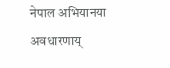नेपाल अभियानया अवधारणाय्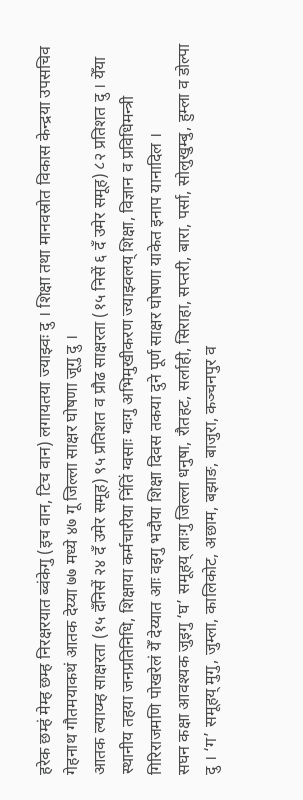हरेक छम्हं मेम्ह छम्ह निरक्षरयात ब्वंकेगु (इच वान, टिच वान) लगायतया ज्याझ्वः दु । शिक्षा तथा मानवस्रोत विकास केन्द्रया उपसचिव गेहनाथ गौतमयाकथं आतक देय्या ७७ मध्ये ४७ गू जिल्ला साक्षर घोषणा जूगु दु ।
आतक ल्याय्म्ह साक्षरता (१५ दँनिसें २४ दँ उमेर समूह) ९५ प्रतिशत व प्रौढ साक्षरता (१५ निसें ६ दँ उमेर समूह) ८२ प्रतिशत दु । येँया स्थानीय तहया जनप्रतिनिधि, शिक्षाया कर्मचारीया निंतिं ग्वसाः ग्वःगु अभिमुखीकरण ज्याझ्वलय् शिक्षा, विज्ञान व प्रविधिमन्त्री गिरिराजमणि पोखरेलं येँ देय्यात आः वइगु भदौया शिक्षा दिवस तकया दुने पूर्ण साक्षर घोषणा याकेत इनाप यानादिल ।
सघन कक्षा आवश्यक जुइगु ‘घ’ समूहय् लाःगु जिल्ला धनुषा, रौतहट, सर्लाही, सिराहा, सप्तरी, बारा, पर्सा, सोलुखुम्बु, हुम्ला व डोल्पा दु । ‘ग’ समूहय् मुगु, जुम्ला, कालिकोट, अछाम, बझाङ, बाजुरा, कञ्चनपुर व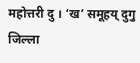महोत्तरी दु । ‘ख’ समूहय् दुगु जिल्ला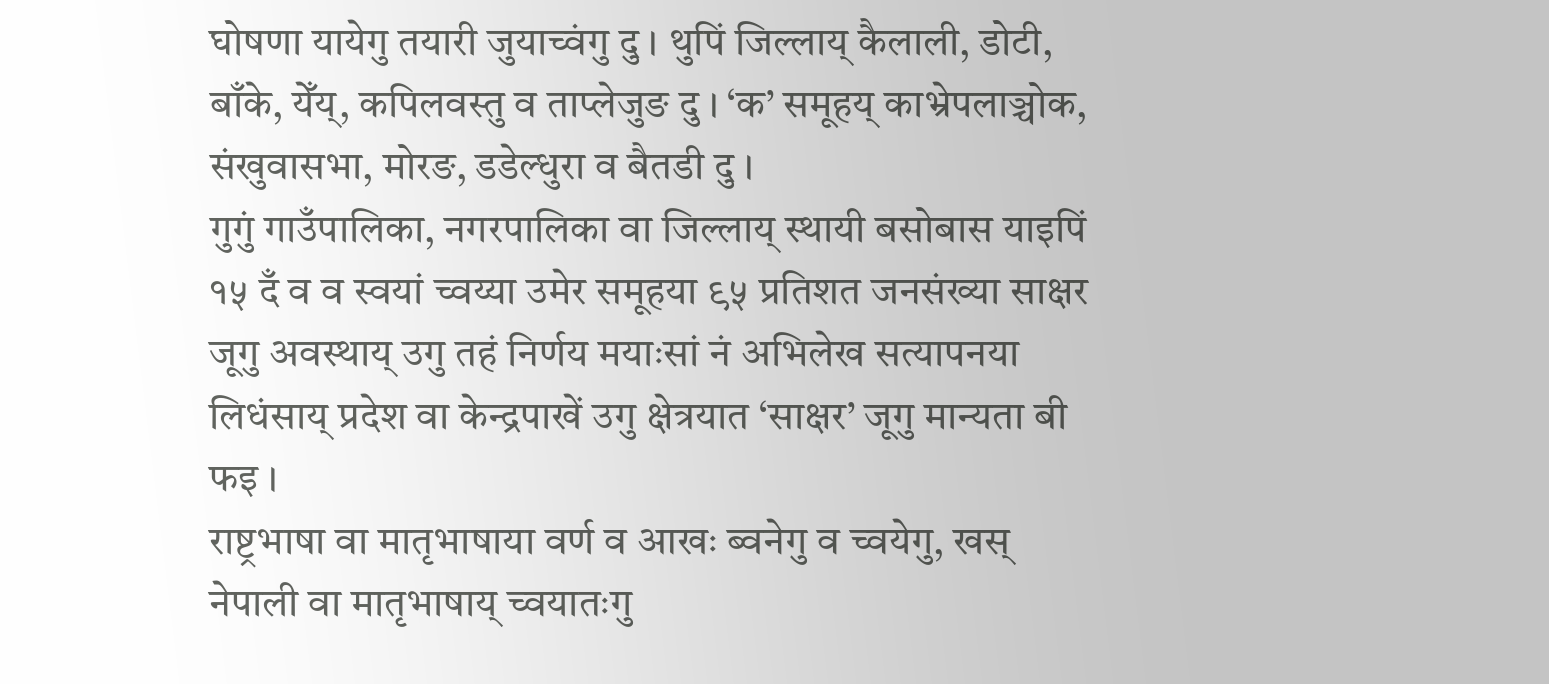घोषणा यायेगु तयारी जुयाच्वंगु दु । थुपिं जिल्लाय् कैलाली, डोटी, बाँके, येँय्, कपिलवस्तु व ताप्लेजुङ दु । ‘क’ समूहय् काभ्रेपलाञ्चोक, संखुवासभा, मोरङ, डडेल्धुरा व बैतडी दु ।
गुगुं गाउँपालिका, नगरपालिका वा जिल्लाय् स्थायी बसोबास याइपिं १५ दँ व व स्वयां च्वय्या उमेर समूहया ९५ प्रतिशत जनसंख्या साक्षर जूगु अवस्थाय् उगु तहं निर्णय मयाःसां नं अभिलेख सत्यापनया लिधंसाय् प्रदेश वा केन्द्रपाखें उगु क्षेत्रयात ‘साक्षर’ जूगु मान्यता बी फइ ।
राष्ट्रभाषा वा मातृभाषाया वर्ण व आखः ब्वनेगु व च्वयेगु, खस् नेपाली वा मातृभाषाय् च्वयातःगु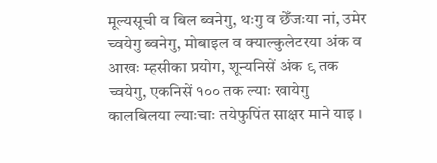मूल्यसूची व बिल ब्वनेगु, थःगु व छेँजःया नां, उमेर च्वयेगु ब्वनेगु, मोबाइल व क्याल्कुलेटरया अंक व आखः म्हसीका प्रयोग, शून्यनिसें अंक ९ तक च्वयेगु, एकनिसें १०० तक ल्याः खायेगु कालबिलया ल्याःचाः तयेफुपिंत साक्षर माने याइ ।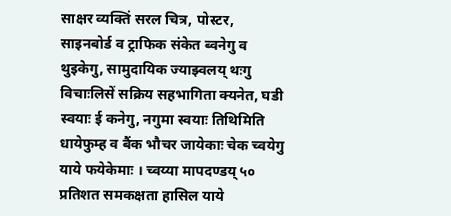साक्षर व्यक्तिं सरल चित्र, पोस्टर, साइनबोर्ड व ट्राफिक संकेत ब्वनेगु व थुइकेगु, सामुदायिक ज्याझ्वलय् थःगु विचाःलिसें सक्रिय सहभागिता क्यनेत, घडी स्वयाः ई कनेगु, नगुमा स्वयाः तिथिमिति धायेफुम्ह व बैंक भौचर जायेकाः चेक च्वयेगु याये फयेकेमाः । च्वय्या मापदण्डय् ५० प्रतिशत समकक्षता हासिल याये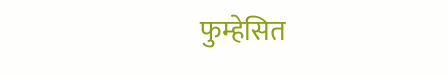फुम्हेसित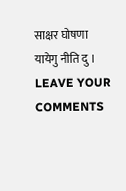साक्षर घोषणा यायेगु नीति दु ।
LEAVE YOUR COMMENTS